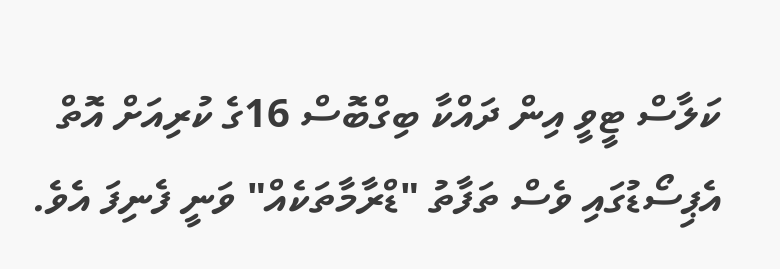ކަލާސް ޓީވީ އިން ދައްކާ ބިގްބޮސް 16ގެ ކުރިއަށް އޮތް އެޕިސޯޑުގައި ވެސް ތަފާތު "ޑްރާމާތަކެއް" ވަނީ ފެނިފަ އެވެ.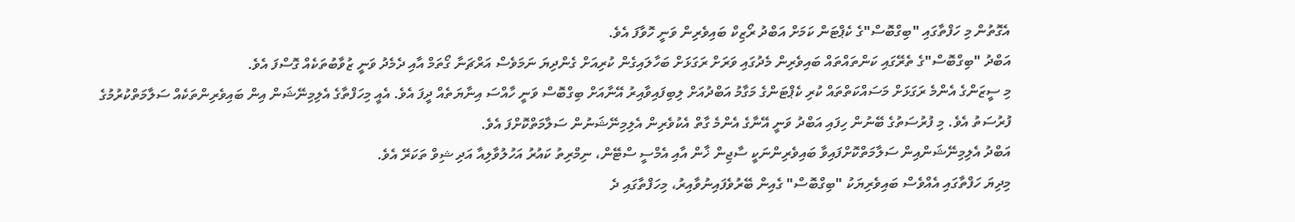އެގޮތުން މި ހަފްތާގައި "ބިގްބޮސް"ގެ ކެޕްޓަން ކަމަށް އަބްދު ރޯޒިކް ބައިވެރިން ވަނީ ހޮވާފަ އެވެ.
އަބްދު "ބިގްބޮސް"ގެ ތެރޭގައި ކަންތައްތައް ބައިވެރިން މެދުގައި ވަރަށް ރަގަޅަށް ބަހާލައިގެން ކުރިއަށް ގެންދިޔަ ނަމަވެސް އަރްޗަނާ ގޯތަމް އާއި ދެމެދު ވަނީ ޒުވާބުތަކެއް ގޮސްފަ އެވެ.
މި ސީޒަންގެ އެންމެ ރަގަޅަށް މަސައްކަތްތައް ކުރި ކެޕްޓަންގެ މަގާމު އަބްދުއަށް ލިބިފައިވާއިރު އޭނާއަށް ބިގްބޮސް ވަނީ ހާއްސަ އިނާޔަތެއް ދީފަ އެވެ. އެއީ މިހަފްތާގެ އެލިމިނޭޝަން އިން ބައިވެރިންތަކެއް ސަލާމަތްކުރުމުގެ ފުރުސަތު އެވެ. މި ފުރުސަތުގެ ބޭނުން ހިފައި އަބްދު ވަނީ އޭނާގެ އެންމެ ގާތް އެކުވެރިން އެލިމިނޭޝަނުން ސަލާމަތްކޮށްފަ އެވެ.
އަބްދު އެލިމިނޭޝަންއިން ސަލާމަތްކޮށްފައިވާ ބައިވެރިންނަކީ ސާޖިން ޚާން އާއި އެމްސީ ސްޓޭން، ނިމްރިތު ކައުރު އަހުލުވާލިއާ އަދި ޝިވް ތަކަރޭ އެވެ.
މިދިޔަ ހަފްތާގައި އެއްވެސް ބައިވެރިޔަކު "ބިގްބޮސް" ގެއިން ބޭރުވެފައިނުވާއިރު، މިހަފްތާގައި ދެ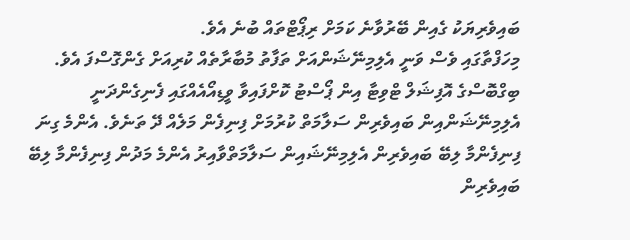ބައިވެރިޔަކު ގެއިން ބޭރުވާނެ ކަމަށް ރިޕޯޓްތައް ބުނެ އެވެ.
މިހަފްތާގައި ވެސް ވަނީ އެލިމިނޭޝަންއަށް ތަފާތު މުބާރާތެއް ކުރިއަށް ގެންގޮސްފަ އެވެ.
ބިގްބޮސްގެ އޮފިޝަލް ޓްވިޓާ އިން ޕޯސްޓު ކޮށްފައިވާ ވީޑިއޯއެއްގައި ފެނިގެންދަނީ އެލިމިނޭޝަންއިން ބައިވެރިން ސަލާމަތް ކުރުމަށް ފިނިފެން މަލެއް ދޭ ތަނެވެ. އެންމެ ގިނަ ފިނިފެންމާ ލިބޭ ބައިވެރިން އެލިމިނޭޝައިން ސަލާމަތްވާއިރު އެންމެ މަދުން ފިނިފެންމާ ލިބޭ ބައިވެރިން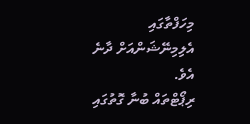މިހަފްތާގައި އެލިމިނޭޝަންއަށް ދާނެ އެވެ.
ރިޕޯޓްތައް ބުނާ ގޮތުގައި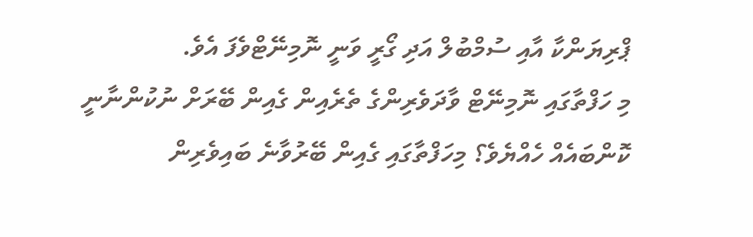ޕްރިޔަންކާ އާއި ސުމްބުލް އަދި ގޯރީ ވަނީ ނޮމިނޭޓްވެފަ އެވެ.
މި ހަފްތާގައި ނޮމިނޭޓް ވާދަވެރިންގެ ތެރެއިން ގެއިން ބޭރަށް ނުކުންނާނީ ކޮންބައެއް ހެއްޔެވެ؟ މިހަފްތާގައި ގެއިން ބޭރުވާނެ ބައިވެރިން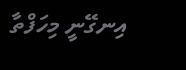އިނގޭނީ މިހަފްތާ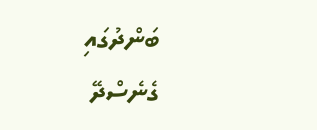ބަންދުގައި ގެނެސްދޭ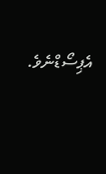އެޕިސޯޑްނެވެ.